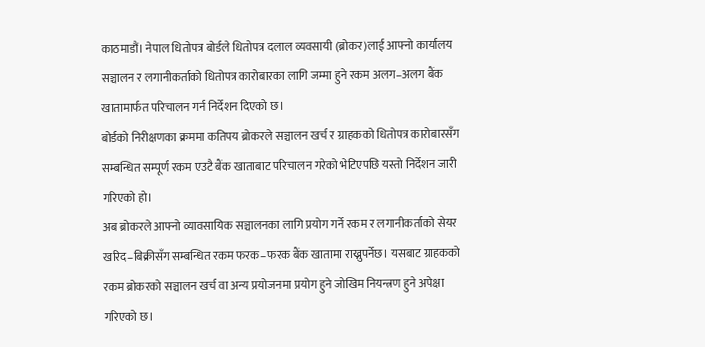काठमाडौं। नेपाल धितोपत्र बोर्डले धितोपत्र दलाल व्यवसायी (ब्रोकर)लाई आफ्नो कार्यालय सञ्चालन र लगानीकर्ताको धितोपत्र कारोबारका लागि जम्मा हुने रकम अलग–अलग बैंक खातामार्फत परिचालन गर्न निर्देशन दिएको छ।
बोर्डको निरीक्षणका क्रममा कतिपय ब्रोकरले सञ्चालन खर्च र ग्राहकको धितोपत्र कारोबारसँग सम्बन्धित सम्पूर्ण रकम एउटै बैंक खाताबाट परिचालन गरेको भेटिएपछि यस्तो निर्देशन जारी गरिएको हो।
अब ब्रोकरले आफ्नो व्यावसायिक सञ्चालनका लागि प्रयोग गर्ने रकम र लगानीकर्ताको सेयर खरिद–बिक्रीसँग सम्बन्धित रकम फरक–फरक बैंक खातामा राख्नुपर्नेछ। यसबाट ग्राहकको रकम ब्रोकरको सञ्चालन खर्च वा अन्य प्रयोजनमा प्रयोग हुने जोखिम नियन्त्रण हुने अपेक्षा गरिएको छ।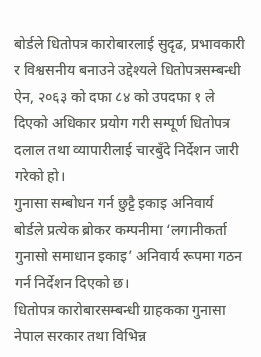बोर्डले धितोपत्र कारोबारलाई सुदृढ, प्रभावकारी र विश्वसनीय बनाउने उद्देश्यले धितोपत्रसम्बन्धी ऐन, २०६३ को दफा ८४ को उपदफा १ ले दिएको अधिकार प्रयोग गरी सम्पूर्ण धितोपत्र दलाल तथा व्यापारीलाई चारबुँदे निर्देशन जारी गरेको हो।
गुनासा सम्बोधन गर्न छुट्टै इकाइ अनिवार्य
बोर्डले प्रत्येक ब्रोकर कम्पनीमा ‘लगानीकर्ता गुनासो समाधान इकाइ’ अनिवार्य रूपमा गठन गर्न निर्देशन दिएको छ।
धितोपत्र कारोबारसम्बन्धी ग्राहकका गुनासा नेपाल सरकार तथा विभिन्न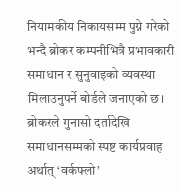नियामकीय निकायसम्म पुग्ने गरेको भन्दै ब्रोकर कम्पनीभित्रै प्रभावकारी समाधान र सुनुवाइको व्यवस्था मिलाउनुपर्ने बोर्डले जनाएको छ।
ब्रोकरले गुनासो दर्तादेखि समाधानसम्मको स्पष्ट कार्यप्रवाह अर्थात् ‘वर्कफ्लो’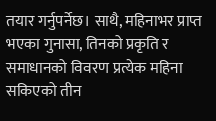तयार गर्नुपर्नेछ। साथै, महिनाभर प्राप्त भएका गुनासा, तिनको प्रकृति र समाधानको विवरण प्रत्येक महिना सकिएको तीन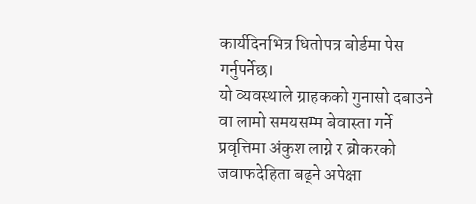कार्यदिनभित्र धितोपत्र बोर्डमा पेस गर्नुपर्नेछ।
यो व्यवस्थाले ग्राहकको गुनासो दबाउने वा लामो समयसम्म बेवास्ता गर्ने प्रवृत्तिमा अंकुश लाग्ने र ब्रोकरको जवाफदेहिता बढ्ने अपेक्षा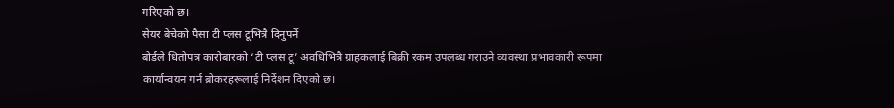गरिएको छ।
सेयर बेचेको पैसा टी प्लस टूभित्रै दिनुपर्ने
बोर्डले धितोपत्र कारोबारको ‘टी प्लस टू’ अवधिभित्रै ग्राहकलाई बिक्री रकम उपलब्ध गराउने व्यवस्था प्रभावकारी रूपमा कार्यान्वयन गर्न ब्रोकरहरूलाई निर्देशन दिएको छ।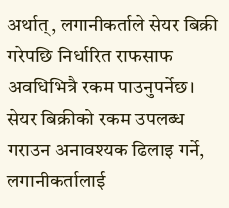अर्थात्, लगानीकर्ताले सेयर बिक्री गरेपछि निर्धारित राफसाफ अवधिभित्रै रकम पाउनुपर्नेछ। सेयर बिक्रीको रकम उपलब्ध गराउन अनावश्यक ढिलाइ गर्ने, लगानीकर्तालाई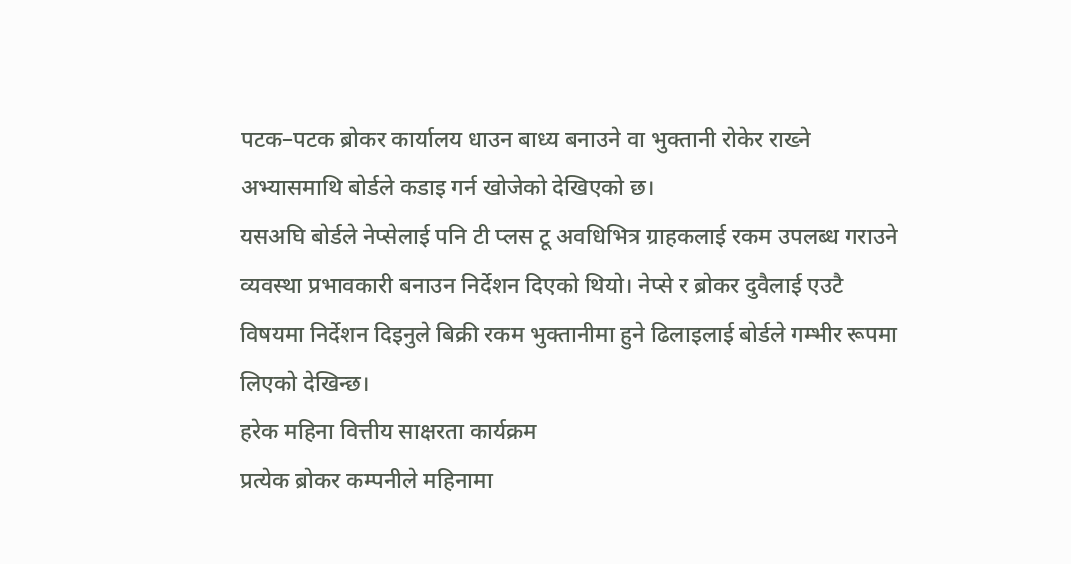पटक–पटक ब्रोकर कार्यालय धाउन बाध्य बनाउने वा भुक्तानी रोकेर राख्ने अभ्यासमाथि बोर्डले कडाइ गर्न खोजेको देखिएको छ।
यसअघि बोर्डले नेप्सेलाई पनि टी प्लस टू अवधिभित्र ग्राहकलाई रकम उपलब्ध गराउने व्यवस्था प्रभावकारी बनाउन निर्देशन दिएको थियो। नेप्से र ब्रोकर दुवैलाई एउटै विषयमा निर्देशन दिइनुले बिक्री रकम भुक्तानीमा हुने ढिलाइलाई बोर्डले गम्भीर रूपमा लिएको देखिन्छ।
हरेक महिना वित्तीय साक्षरता कार्यक्रम
प्रत्येक ब्रोकर कम्पनीले महिनामा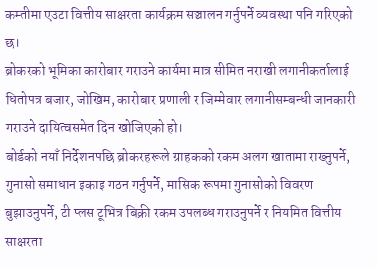कम्तीमा एउटा वित्तीय साक्षरता कार्यक्रम सञ्चालन गर्नुपर्ने व्यवस्था पनि गरिएको छ।
ब्रोकरको भूमिका कारोबार गराउने कार्यमा मात्र सीमित नराखी लगानीकर्तालाई धितोपत्र बजार, जोखिम, कारोबार प्रणाली र जिम्मेवार लगानीसम्बन्धी जानकारी गराउने दायित्वसमेत दिन खोजिएको हो।
बोर्डको नयाँ निर्देशनपछि ब्रोकरहरूले ग्राहकको रकम अलग खातामा राख्नुपर्ने, गुनासो समाधान इकाइ गठन गर्नुपर्ने, मासिक रूपमा गुनासोको विवरण बुझाउनुपर्ने, टी प्लस टूभित्र बिक्री रकम उपलब्ध गराउनुपर्ने र नियमित वित्तीय साक्षरता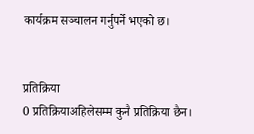कार्यक्रम सञ्चालन गर्नुपर्ने भएको छ।


प्रतिक्रिया
0 प्रतिक्रियाअहिलेसम्म कुनै प्रतिक्रिया छैन।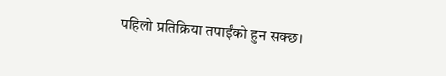पहिलो प्रतिक्रिया तपाईंको हुन सक्छ।